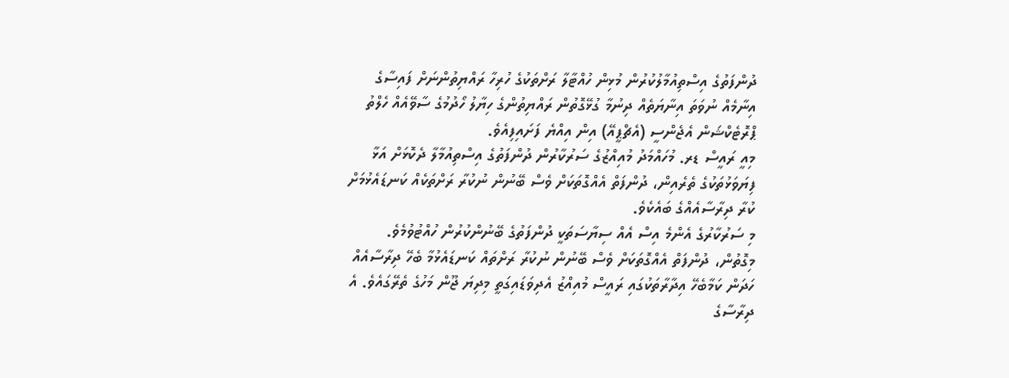ދުންފަތުގެ އިސްތިއުމާލުކުރުން މުޅިން ހުއްޓާލާ ރަށްތަކުގެ ހުރިހާ ރައްޔިތުންނަށް ފައިސާގެ އިނާމެއް ނުވަތަ އިނާޔަތެއް ދިނުމާ ގުޅޭގޮތުން ރައްޔިތުންގެ ހިޔާލު ހޯދުމުގެ ސާވޭއެއް ހެލްތު ޕްރޮޓެކްޝަން އެޖެންސީ (އެޗްޕީއޭ) އިން އިއްޔެ ފަށައިފިއެވެ.
މިއީ ރައީސް ޑރ. މުހައްމަދު މުއިއްޒުގެ ސަރުކާރުން ދުންފަތުގެ އިސްތިއުމާލާ ދެކޮޅަށް އަޅާ ފިޔަވަޅުތަކުގެ ތެރެއިން، ދުންފަތް އެއްގޮތަކަށް ވެސް ބޭނުން ނުކުރާ ރަށްތަކެއް ކަނޑައެޅުމަށް ކުރާ ދިރާސާއެއްގެ ބައެކެވެ.
މި ސަރުކާރުގެ އެންމެ އިސް އެއް ސިޔާސަތަކީ ދުންފަތުގެ ބޭނުންކުރުން ހުއްޓުވުމެވެ. މިގޮތުން، ދުންފަތް އެއްގޮތަކަށް ވެސް ބޭނުން ނުކުރާ ރަށްތައް ކަނޑައެޅުމާ ބެހޭ ދިރާސާއެއް ހަދަން ކަމާބެހޭ އިދާރާތަކުގައި ރައީސް މުއިއްޒު އެދިވަޑައިގަތީ މިދިޔަ ޖޫން މަހުގެ ތެރޭގައެވެ. އެ ދިރާސާގެ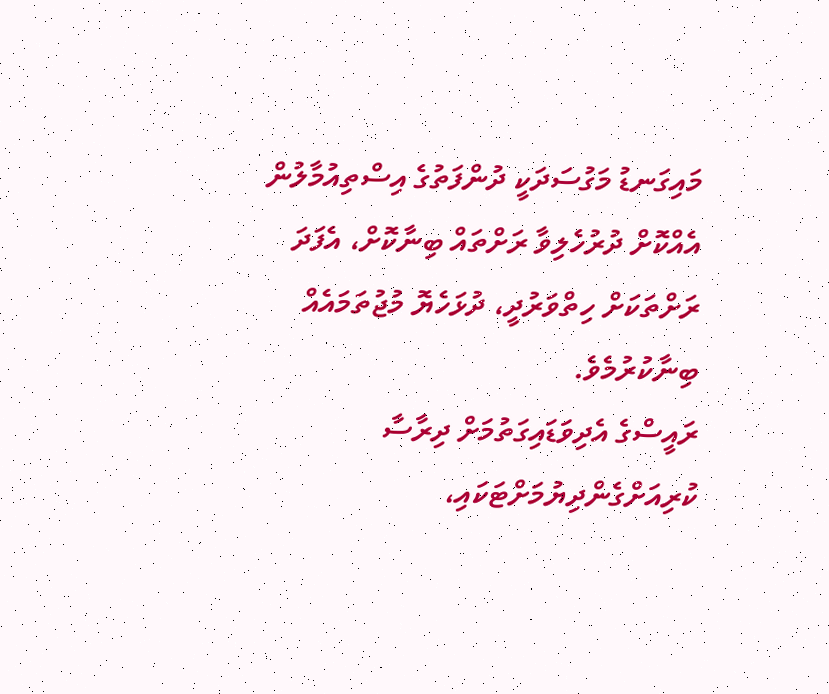މައިގަނޑު މަގުސަދަކީ ދުންފަތުގެ އިސްތިއުމާލުން އެއްކޮށް ދުރުހެލިވާ ރަށްތައް ބިނާކޮށް، އެފަދަ ރަށްތަކަށް ހިތްވަރުދީ، ދުޅަހެޔޮ މުޖުތަމައެއް ބިނާކުރުމެވެ.
ރައީސްގެ އެދިވަޑައިގަތުމަށް ދިރާސާ ކުރިއަށްގެންދިޔުމަށްޓަކައި،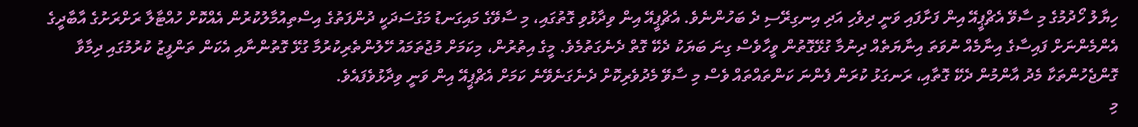ހިޔާލު ހޯދުމުގެ މި ސާވޭ އެޗްޕީއޭ އިން ފަށާފައި ވަނީ ދިވެހި އަދި އިނގިރޭސި ދެ ބަހުންނެވެ. އެޗްޕީއޭ އިން ވިދާޅުވި ގޮތުގައި، މި ސާވޭގެ މައިގަނޑު މަގުސަދަކީ ދުންފަތުގެ އިސްތިއުމާލުކުރުން އެއްކޮށް ހުއްޓާލާ ރަށްރަށުގެ އާބާދީގެ އެންމެންނަށް ފައިސާގެ އިނާމެއް ނުވަތަ އިނާޔަތެއް ދިނުމާ ގުޅޭގޮތުން ވީހާވެސް ގިނަ ބަޔަކު ދެކޭ ގޮތް ދެނެގަތުމެވެ. މީގެ އިތުރުން، މިކަމަށް މުޖުތަމައު ހޭލުންތެރިކުރުމާ ގުޅޭ ގޮތުންނާއި އެކަން ތަންފީޒު ކުރުމުގައި ދިމާވާ ގޮންޖެހުންތަކާ މެދު އާންމުން ދެކޭ ގޮތާއި، ރަނގަޅު ކުރަން ފެންނަ ކަންތައްތައް ވެސް މި ސާވޭ މެދުވެރިކޮށް ދެނެގަނެވޭނެ ކަމަށް އެޗްޕީއޭ އިން ވަނީ ވިދާޅުވެފައެވެ.
މި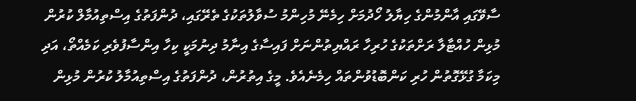ސާވޭގައި އާންމުންގެ ހިޔާލު ހޯދުމަށް ހިމެނޭ މުހިންމު ސުވާލުތަކުގެ ތެރޭގައި، ދުންފަތުގެ އިސްތިއުމާލް ކުރުން މުޅިން ހުއްޓާލާ ރަށްތަކުގެ ހުރިހާ ރައްޔިތުންނަށް ފައިސާގެ އިނާމު ދިނުމަކީ ކިހާ އިންސާފުވެރި ކަމެއްތޯ، އަދި މިކަމާ ގުޅޭގޮތުން ހުރި ކަންބޮޑުވުންތައް ހިމެނެއެވެ. މީގެ އިތުރުން، ދުންފަތުގެ އިސްތިއުމާލު ކުރުން މުޅިން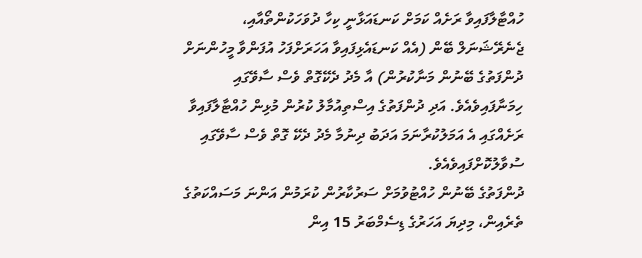ހުއްޓާލާފައިވާ ރަށެއް ކަމަށް ކަނޑައަޅާނީ ކިހާ ދުވަހަކުންތޯއާއި، ޖެނެރޭޝަނަލް ބޭން (އެއް ކަނޑައެޅިފައިވާ އަހަރަށްފަހު އުފަންވާ މީހުންނަށް ދުންފަތުގެ ބޭނުން މަނާކުރުން) އާ މެދު ދެކޭގޮތް ވެސް ސާވޭގައި ހިމަނާފައިވެއެވެ. އަދި ދުންފަތުގެ އިސްތިއުމާލު ކުރުން މުޅިން ހުއްޓާލާފައިވާ ރަށެއްގައި އެ އަމަލުކުރާނަމަ އަދަބު ދިނުމާ މެދު ދެކޭ ގޮތް ވެސް ސާވޭގައި ސުވާލުކޮށްފައިވެއެވެ.
ދުންފަތުގެ ބޭނުން ހުއްޓުވުމަށް ސަރުކާރުން ކުރަމުން އަންނަ މަސައްކަތުގެ ތެރެއިން، މިދިޔަ އަހަރުގެ ޑިސެމްބަރު 15 އިން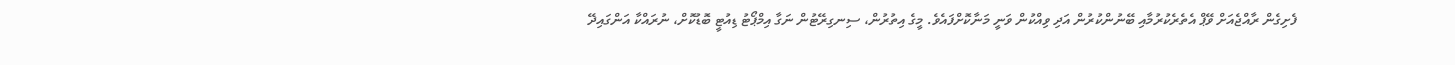ފެށިގެން ރާއްޖެއަށް ވޭޕް އެތެރެކުރުމާއި ބޭނުންކުރުން އަދި ވިއްކުން ވަނީ މަނާކޮށްފައެވެ. މީގެ އިތުރުން، ސިނގިރޭޓުން ނަގާ އިމްޕޯޓު ޑިއުޓީ ބޮޑުކޮށް، ނުރައްކާ އަންގައިދޭ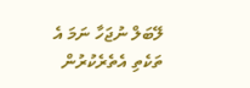ލޭބަލް ނުޖަހާ ނަމަ އެ ތަކެތި އެތެރެކުރުން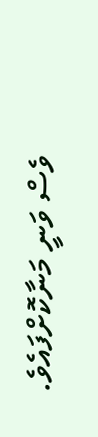ވެސް ވަނީ މަނާކޮށްފައެވެ.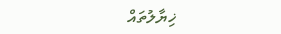ޚިޔާލުތައް